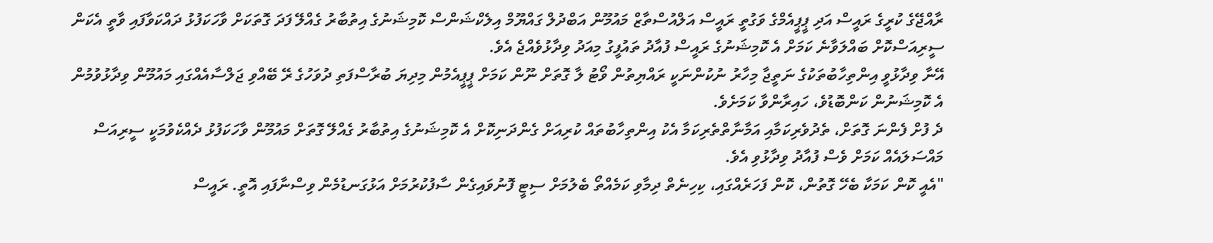ރާއްޖޭގެ ކުރީގެ ރައީސް އަދި ޕީޕީއެމްގެ ވަގުތީ ރައީސް އަލްއުސްތާޒް މައުމޫން އަބްދުލް ގައްޔޫމް އިލެކްޝަންސް ކޮމިޝަނުގެ އިތުބާރު ގެއްލޭ ފަދަ ގޮތަކަށް ވާހަކަފުޅު ދައްކަވާފައި ވާތީ އެކަން ސީރިއަސްކޮށް ބައްލަވާނެ ކަމަށް އެ ކޮމިޝަނުގެ ރައީސް ފުއާދު ތައުފީގު މިއަދު ވިދާޅުވެއްޖެ އެވެ.
އޭނާ ވިދާޅުވީ އިންތިހާބުތަކުގެ ނަތީޖާ މިހާރު ނުކުންނަކީ ރައްޔިތުން ވޯޓު ލާ ގޮތަށް ނޫން ކަމަށް ޕީޕީއެމުން މިދިޔަ ބުރާސްފަތި ދުވަހުގެ ރޭ ބޭއްވި ޖަލްސާއެއްގައި މައުމޫން ވިދާޅުވުމުން އެ ކޮމިޝަނުން ކަންބޮޑުވެ، ހައިރާންވާ ކަމަށެވެ.
ދެ ފުށް ފެންނަ ގޮތަށް، ތެދުވެރިކަމާއި އަމާނާތްތެރިކަމާ އެކު އިންތިހާބުތައް ކުރިއަށް ގެންދަނިކޮށް އެ ކޮމިޝަނުގެ އިތުބާރު ގެއްލޭ ގޮތަށް މައުމޫން ވާހަކަފުޅު ދެއްކެވުމަކީ ސީރިއަސް މައްސަލައެއް ކަމަށް ވެސް ފުއާދު ވިދާޅުވި އެވެ.
"އެއީ ކޮން ކަމަކާ ބެހޭ ގޮތުން، ކޮން ފަހަރެއްގައި، ކިހިނެތް ދިމާވި ކަމެއްތޯ ބެލުމަށް ސިޓީ ފޮނުވައިގެން ސާފުކުރުމަށް އަޅުގަނޑުމެން ވިސްނާފައި އޮތީ. ރައީސް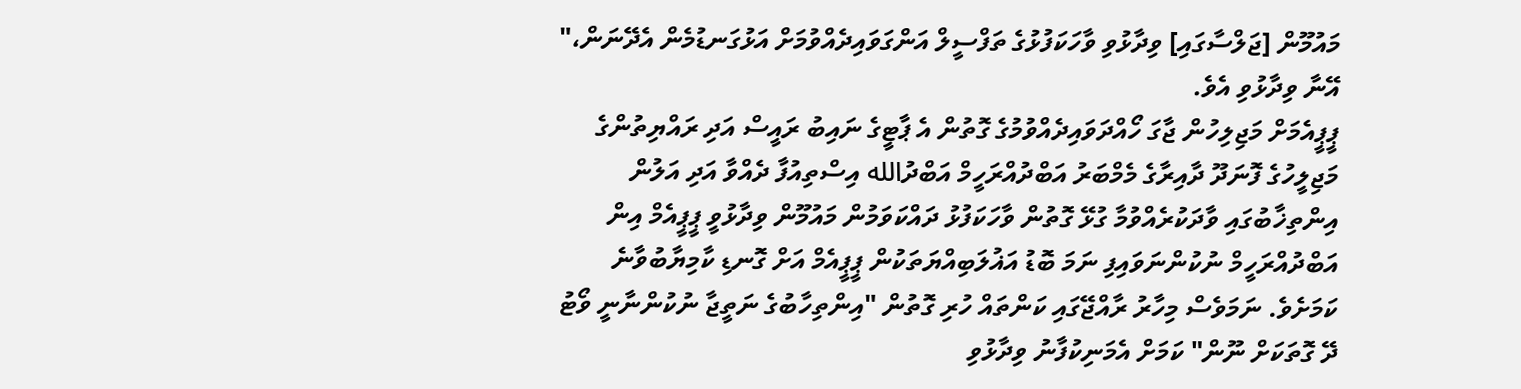މައުމޫން [ޖަލްސާގައި] ވިދާޅުވި ވާހަކަފުޅުގެ ތަފްސީލް އަންގަވައިދެއްވުމަށް އަޅުގަނޑުމެން އެދޭނަން،" އޭނާ ވިދާޅުވި އެވެ.
ޕީޕީއެމަށް މަޖިލިހުން ޖާގަ ހޯއްދަވައިދެއްވުމުގެ ގޮތުން އެ ޕާޓީގެ ނައިބު ރައީސް އަދި ރައްޔިތުންގެ މަޖިލީހުގެ ފޮނަދޫ ދާއިރާގެ މެމްބަރު އަބްދުއްރަހީމް އަބްދުالله އިސްތިއުފާ ދެއްވާ އަދި އަލުން އިންތިޚާބުގައި ވާދަކުރެއްވުމާ ގުޅޭ ގޮތުން ވާހަކަފުޅު ދައްކަވަމުން މައުމޫން ވިދާޅުވީ ޕީޕީއެމް އިން އަބްދުއްރަހީމް ނުކުންނަވައިފި ނަމަ ބޮޑު އަޣުލަބިއްޔަތަކުން ޕީޕީއެމް އަށް ގޮނޑި ކާމިޔާބުވާނެ ކަމަށެވެ. ނަމަވެސް މިހާރު ރާއްޖޭގައި ކަންތައް ހުރި ގޮތުން "އިންތިހާބުގެ ނަތީޖާ ނުކުންނާނީ ވޯޓު ދޭ ގޮތަކަށް ނޫން" ކަމަށް އެމަނިކުފާނު ވިދާޅުވި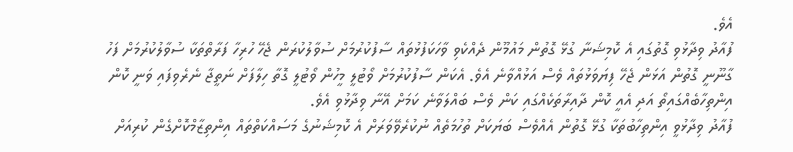އެވެ.
ފުއާދު ވިދާޅުވި ގޮތުގައި އެ ކޮމިޝަނާ ގުޅޭ ގޮތުން މައުމޫން ދެއްކެވި ވާހަކަފުޅުތައް ސާފުކުރުމަށް ސުވާލުކުރަން ޖެހޭ ހުރިހާ ފަރާތްތަކާ ސުވާލުކުރުމަށް ފަހު ގާނޫނީ ގޮތުން އަޅަން ޖެހޭ ފިޔަވަޅުތައް ވެސް އަޅުއްވާނެ އެވެ. އެކަން ސާފުކުރުމަށް ވޯޓުލީ މީހުން ވޯޓުލީ ގޮތާ ހިލާފަށް ނަތީޖާ ނެރެވިފައި ވަނީ ކޮން އިންތިހާބެއްގައިތޯ އަދި އެއީ ކޮން ދާއިރާތަކެއްގައި ކަން ވެސް ބައްލަވާނެ ކަމަށް އޭނާ ވިދާޅުވި އެވެ.
ފުއާދު ވިދާޅުވީ އިންތިހާބުތަކާ ގުޅޭ ގޮތުން އެއްވެސް ބަޔަކަށް ތުހުމަތެއް ނުކުރެވޭވަރަށް އެ ކޮމިޝަނުގެ މަސައްކަތްތައް އިންތިޒާމްކޮށްގެން ކުރިއަށް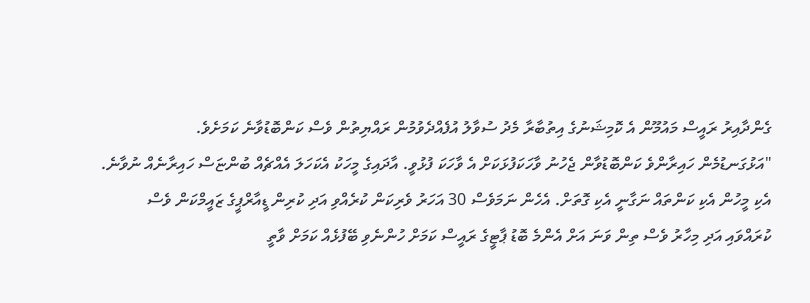ގެންދާއިރު ރައީސް މައުމޫން އެ ކޮމިޝަނުގެ އިތުބާރާ މެދު ސުވާލު އުފެއްދެވުމުން ރައްޔިތުން ވެސް ކަންބޮޑުވާނެ ކަމަށެވެ.
"އަޅުގަނޑުމެން ހައިރާންވެ ކަންބޮޑުވާން ޖެހުނު ވާހަކަފުޅަކަށް އެ ވާހަކަ ފުޅުވީ. އާދައިގެ މީހަކު އެކަހަލަ އެއްޗެއް ބުންޏަސް ހައިރާނެއް ނުވާނެ. އެކި މީހުން އެކި ކަންތައް ނަގާނީ އެކި ގޮތަށް. އެހެން ނަމަވެސް 30 އަހަރު ވެރިކަން ކުރެއްވި އަދި ކުރިން ޑީއާރްޕީގެ ޒައީމްކަން ވެސް ކުރައްވައި އަދި މިހާރު ވެސް ތިން ވަނަ އަށް އެންމެ ބޮޑު ޕާޓީގެ ރައީސް ކަމަށް ހުންނެވި ބޭފުޅެއް ކަމަށް ވާތީ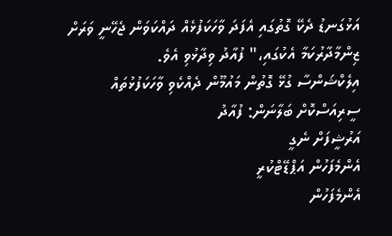އަޅުގަނޑު ދެކޭ ގޮތުގައި އެފަދަ ވާހަކަފުޅެއް ދައްކަވަން ޖެހޭނީ ވަރަށް ޒިންމާދާރުކަމާ އެކުގައި،" ފުއާދު ވިދާޅުވި އެވެ.
އިލެކްޝަންސާ ގުޅޭ ގޮތުން މައުމޫން ދެއްކެވި ވާހަކަފުޅުތައް ސީރިއަސްކޮށް ބަލާނަން: ފުއާދު
އަރުޝީފަށް ނެގީ
އެންމެފަހުން އަޕްޑޭޓްކުރީ
އެންމެފަހުން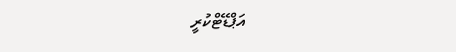އަޕްޑޭޓްކުރީ